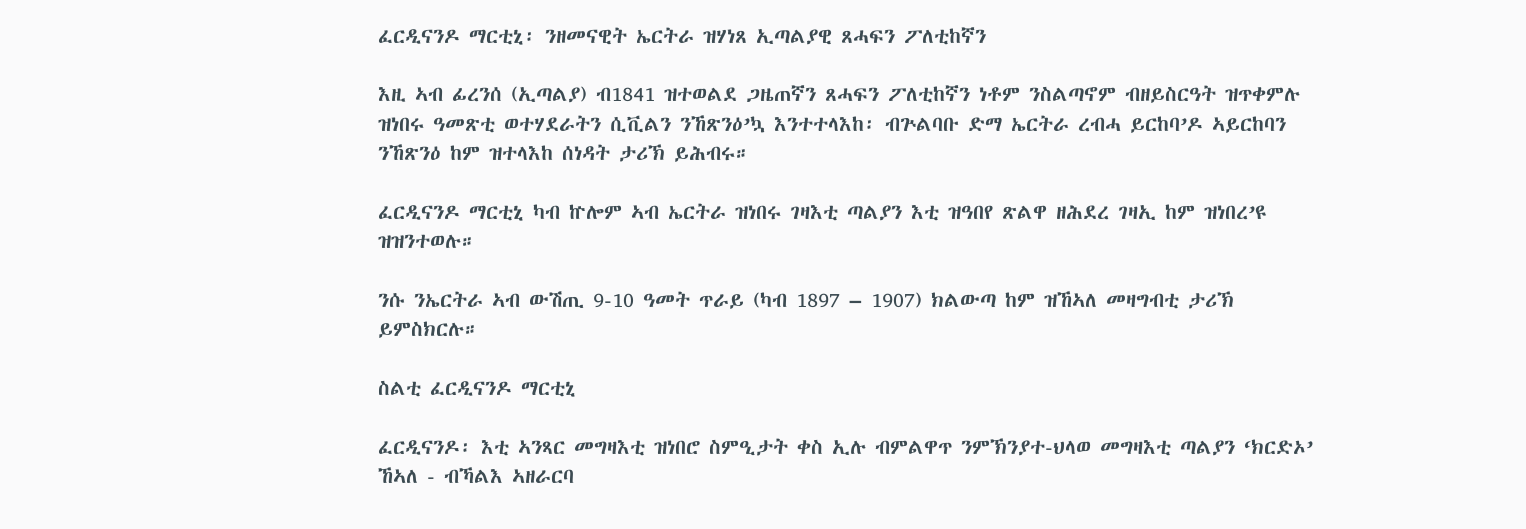ፈርዲናንዶ ማርቲኒ፡ ንዘመናዊት ኤርትራ ዝሃነጸ ኢጣልያዊ ጸሓፍን ፖለቲከኛን

እዚ ኣብ ፊረንሰ (ኢጣልያ) ብ1841 ዝተወልደ ጋዜጠኛን ጸሓፍን ፖለቲከኛን ነቶም ንስልጣኖም ብዘይስርዓት ዝጥቀምሉ ዝነበሩ ዓመጽቲ ወተሃደራትን ሲቪልን ንኸጽንዕ’ኳ እንተተላእከ፡ ብጕልባቡ ድማ ኤርትራ ረብሓ ይርከባ’ዶ ኣይርከባን ንኸጽንዕ ከም ዝተላእከ ሰነዳት ታሪኽ ይሕብሩ።

ፈርዲናንዶ ማርቲኒ ካብ ኵሎም ኣብ ኤርትራ ዝነበሩ ገዛእቲ ጣልያን እቲ ዝዓበየ ጽልዋ ዘሕደረ ገዛኢ ከም ዝነበረ’ዩ ዝዝንተወሉ።

ንሱ ንኤርትራ ኣብ ውሽጢ 9-10 ዓመት ጥራይ (ካብ 1897 – 1907) ክልውጣ ከም ዝኸኣለ መዛግብቲ ታሪኽ ይምስክርሉ።

ስልቲ ፈርዲናንዶ ማርቲኒ

ፈርዲናንዶ፡ እቲ ኣንጻር መግዛእቲ ዝነበሮ ስምዒታት ቀስ ኢሉ ብምልዋጥ ንምኽንያተ-ህላወ መግዛእቲ ጣልያን ‘ክርድኦ’ ኸኣለ - ብኻልእ ኣዘራርባ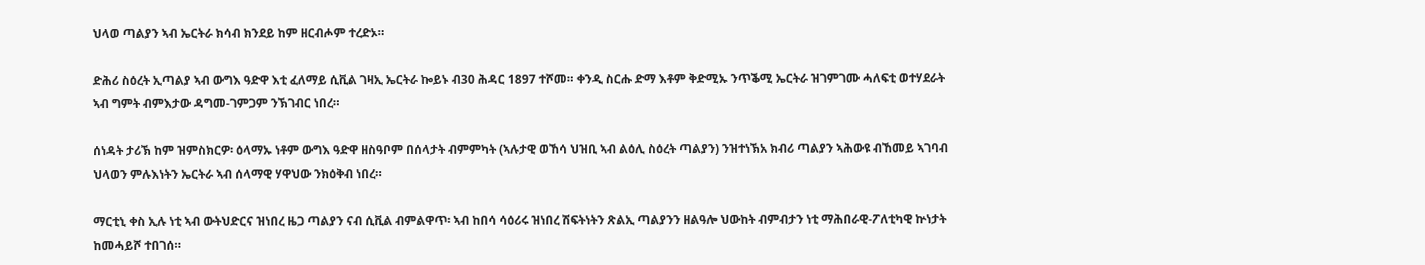ህላወ ጣልያን ኣብ ኤርትራ ክሳብ ክንደይ ከም ዘርብሖም ተረድኦ።

ድሕሪ ስዕረት ኢጣልያ ኣብ ውግእ ዓድዋ እቲ ፈለማይ ሲቪል ገዛኢ ኤርትራ ኰይኑ ብ30 ሕዳር 1897 ተሾመ። ቀንዲ ስርሑ ድማ እቶም ቅድሚኡ ንጥቕሚ ኤርትራ ዝገምገሙ ሓለፍቲ ወተሃደራት ኣብ ግምት ብምእታው ዳግመ-ገምጋም ንኽገብር ነበረ።

ሰነዳት ታሪኽ ከም ዝምስክርዎ፡ ዕላማኡ ነቶም ውግእ ዓድዋ ዘስዓቦም በሰላታት ብምምካት (ኣሉታዊ ወኸሳ ህዝቢ ኣብ ልዕሊ ስዕረት ጣልያን) ንዝተነኽአ ክብሪ ጣልያን ኣሕውዩ ብኸመይ ኣገባብ ህላወን ምሉእነትን ኤርትራ ኣብ ሰላማዊ ሃዋህው ንክዕቅብ ነበረ።

ማርቲኒ ቀስ ኢሉ ነቲ ኣብ ውትህድርና ዝነበረ ዜጋ ጣልያን ናብ ሲቪል ብምልዋጥ፡ ኣብ ከበሳ ሳዕሪሩ ዝነበረ ሽፍትነትን ጽልኢ ጣልያንን ዘልዓሎ ህውከት ብምብታን ነቲ ማሕበራዊ-ፖለቲካዊ ኵነታት ከመሓይሾ ተበገሰ።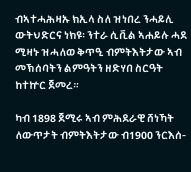ብኣተሓሕዛኡ ክኢላ ስለ ዝነበረ ንሓይሊ ውትህድርና ነክዩ፡ ንተራ ሲቪል ኣሐይሉ ሓደ ሚዛኑ ዝሓለወ ቅጥዒ ብምትእትታው ኣብ መኽሰባትን ልምዓትን ዘድሃበ ስርዓት ከተኵር ጀመረ።

ካብ 1898 ጀሚሩ ኣብ ምሕደራዊ ሸነኻት ለውጥታት ብምትእትታው ብ1900 ንርእሰ-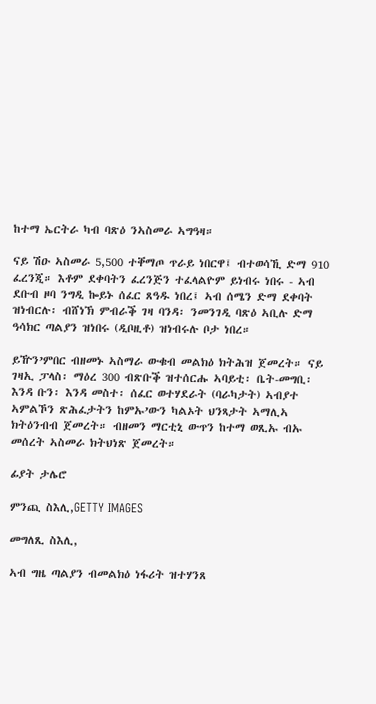ከተማ ኤርትራ ካብ ባጽዕ ንኣስመራ ኣግዓዛ።

ናይ ሽዑ ኣስመራ 5,500 ተቐማጦ ጥራይ ነበርዋ፤ ብተወሳኺ ድማ 910 ፈረንጂ። እቶም ደቀባትን ፈረንጅን ተፈላልዮም ይነብሩ ነበሩ - ኣብ ደቡብ ዞባ ንግዲ ኰይኑ ሰፈር ጸዓዱ ነበረ፤ ኣብ ሰሜን ድማ ደቀባት ዝነብርሉ፡ ብሸነኽ ምብራቕ ገዛ ባንዳ፡ ንመንገዲ ባጽዕ ኣቢሉ ድማ ዓሳክር ጣልያን ዝነበሩ (ዲቦዚቶ) ዝነብሩሉ ቦታ ነበረ።

ይዅን’ምበር ብዘመኑ ኣስማራ ውቁብ መልክዕ ክትሕዝ ጀመረት። ናይ ገዛኢ ፓላስ፡ ማዕረ 300 ብጽቡቕ ዝተሰርሑ ኣባይቲ፡ ቤት-መግቢ፡ እንዳ ቡን፡ እንዳ መስተ፡ ሰፈር ወተሃደራት (ባራካታት) ኣብያተ ኣምልኾን ጽሕፈታትን ከምኡ’ውን ካልኦት ህንጻታት ኣማሊኣ ክትዕንብብ ጀመረት። ብዘመን ማርቲኒ ውጥን ከተማ ወጺኡ ብኡ መሰረት ኣስመራ ክትህነጽ ጀመረት።

ፊያት ታሌሮ

ምንጪ ስእሊ,GETTY IMAGES

መግለጺ ስእሊ,

ኣብ ግዜ ጣልያን ብመልክዕ ነፋሪት ዝተሃንጸ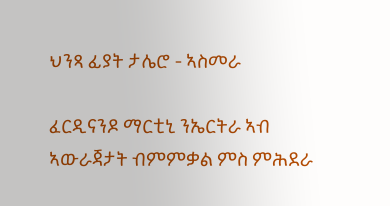ህንጻ ፊያት ታሌሮ - ኣስመራ

ፈርዲናንዶ ማርቲኒ ንኤርትራ ኣብ ኣውራጃታት ብምምቃል ምስ ምሕደራ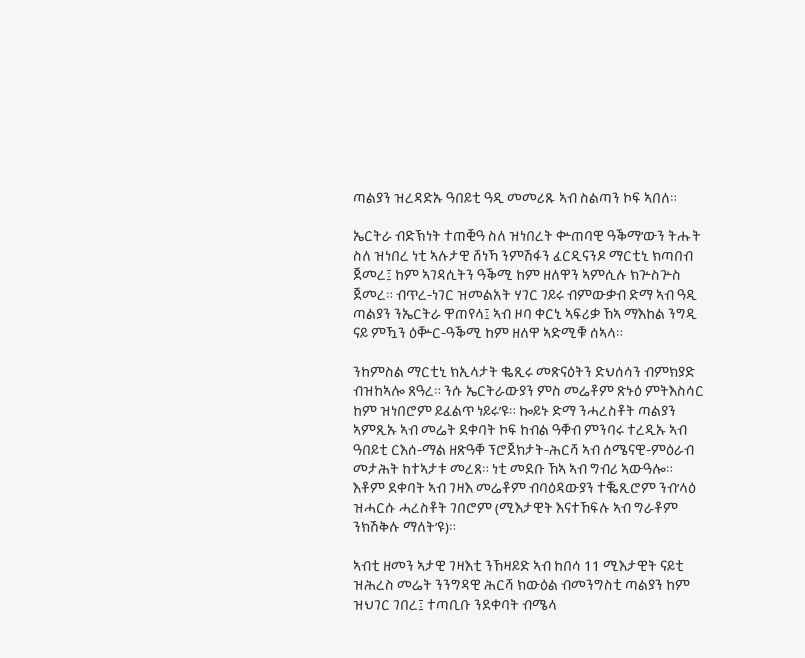ጣልያን ዝረዳድኡ ዓበይቲ ዓዲ መመሪጹ ኣብ ስልጣን ኮፍ ኣበለ።

ኤርትራ ብድኽነት ተጠቒዓ ስለ ዝነበረት ቍጠባዊ ዓቕማ’ውን ትሑት ስለ ዝነበረ ነቲ ኣሉታዊ ሸነኻ ንምሽፋን ፈርዲናንዶ ማርቲኒ ክጣበብ ጀመረ፤ ከም ኣገዳሲትን ዓቕሚ ከም ዘለዋን ኣምሲሉ ክጕስጕስ ጀመረ። ብጥረ-ነገር ዝመልአት ሃገር ገይሩ ብምውቃብ ድማ ኣብ ዓዲ ጣልያን ንኤርትራ ዋጠየላ፤ ኣብ ዞባ ቀርኒ ኣፍሪቃ ኸኣ ማእከል ንግዲ ናይ ምዃን ዕቝር-ዓቕሚ ከም ዘለዋ ኣድሚቑ ሰኣላ።

ንከምስል ማርቲኒ ክኢላታት ቈጺሩ መጽናዕትን ድህሰሳን ብምክያድ ብዝከኣሎ ጸዓረ። ንሱ ኤርትራውያን ምስ መሬቶም ጽኑዕ ምትእስሳር ከም ዝነበሮም ይፈልጥ ነይሩ’ዩ። ኰይኑ ድማ ንሓረስቶት ጣልያን ኣምጺኡ ኣብ መሬት ደቀባት ኮፍ ከብል ዓቐብ ምንባሩ ተረዲኡ ኣብ ዓበይቲ ርእሰ-ማል ዘጽዓቐ ፕሮጀክታት-ሕርሻ ኣብ ሰሜናዊ-ምዕራብ መታሕት ከተኣታቱ መረጸ። ነቲ መደቡ ኸኣ ኣብ ግብሪ ኣውዓሎ። እቶም ደቀባት ኣብ ገዛእ መሬቶም ብባዕዳውያን ተቘጺሮም ንብ’ላዕ ዝሓርሱ ሓረስቶት ገበሮም (ሚእታዊት እናተኸፍሉ ኣብ ግራቶም ንክሽቅሉ ማለት’ዩ)።

ኣብቲ ዘመን ኣታዊ ገዛእቲ ንኸዛይድ ኣብ ከበሳ 11 ሚእታዊት ናይቲ ዝሕረስ መሬት ንንግዳዊ ሕርሻ ክውዕል ብመንግስቲ ጣልያን ከም ዝህገር ገበረ፤ ተጣቢቡ ንደቀባት ብሜላ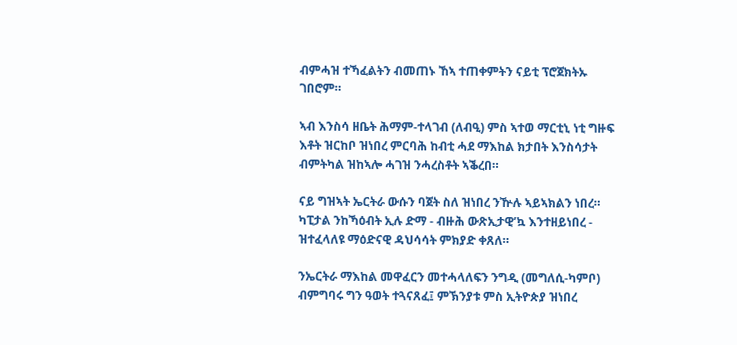ብምሓዝ ተኻፈልትን ብመጠኑ ኸኣ ተጠቀምትን ናይቲ ፕሮጀክትኡ ገበሮም።

ኣብ እንስሳ ዘቤት ሕማም-ተላገብ (ለብዒ) ምስ ኣተወ ማርቲኒ ነቲ ግዙፍ እቶት ዝርከቦ ዝነበረ ምርባሕ ከብቲ ሓደ ማእከል ክታበት እንስሳታት ብምትካል ዝከኣሎ ሓገዝ ንሓረስቶት ኣቕረበ።

ናይ ግዝኣት ኤርትራ ውሱን ባጀት ስለ ዝነበረ ንዅሉ ኣይኣክልን ነበረ። ካፒታል ንከኻዕብት ኢሉ ድማ - ብዙሕ ውጽኢታዊ’ኳ እንተዘይነበረ - ዝተፈላለዩ ማዕድናዊ ዳህሳሳት ምክያድ ቀጸለ።

ንኤርትራ ማእከል መዋፈርን መተሓላለፍን ንግዲ (መግለሲ-ካምቦ) ብምግባሩ ግን ዓወት ተጓናጸፈ፤ ምኽንያቱ ምስ ኢትዮጵያ ዝነበረ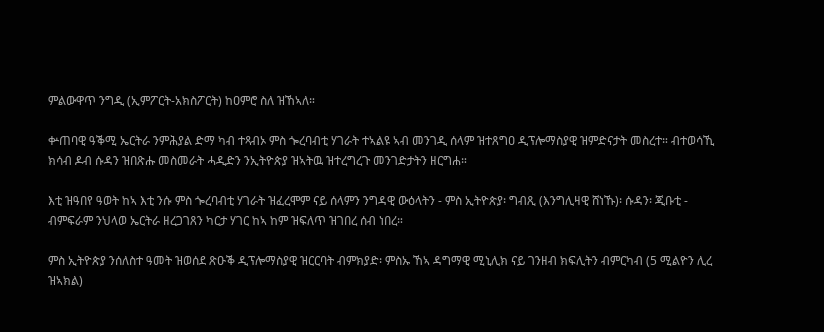ምልውዋጥ ንግዲ (ኢምፖርት-አክስፖርት) ከዐምሮ ስለ ዝኸኣለ።

ቍጠባዊ ዓቕሚ ኤርትራ ንምሕያል ድማ ካብ ተጻብኦ ምስ ጐረባብቲ ሃገራት ተኣልዩ ኣብ መንገዲ ሰላም ዝተጸግዐ ዲፕሎማስያዊ ዝምድናታት መስረተ። ብተወሳኺ ክሳብ ዶብ ሱዳን ዝበጽሑ መስመራት ሓዲድን ንኢትዮጵያ ዝኣትዉ ዝተረግረጉ መንገድታትን ዘርግሐ።

እቲ ዝዓበየ ዓወት ከኣ እቲ ንሱ ምስ ጐረባብቲ ሃገራት ዝፈረሞም ናይ ሰላምን ንግዳዊ ውዕላትን - ምስ ኢትዮጵያ፡ ግብጺ (እንግሊዛዊ ሸነኹ)፡ ሱዳን፡ ጂቡቲ - ብምፍራም ንህላወ ኤርትራ ዘረጋገጸን ካርታ ሃገር ከኣ ከም ዝፍለጥ ዝገበረ ሰብ ነበረ።

ምስ ኢትዮጵያ ንሰለስተ ዓመት ዝወሰደ ጽዑቕ ዲፕሎማስያዊ ዝርርባት ብምክያድ፡ ምስኡ ኸኣ ዳግማዊ ሚኒሊክ ናይ ገንዘብ ክፍሊትን ብምርካብ (5 ሚልዮን ሊረ ዝኣክል)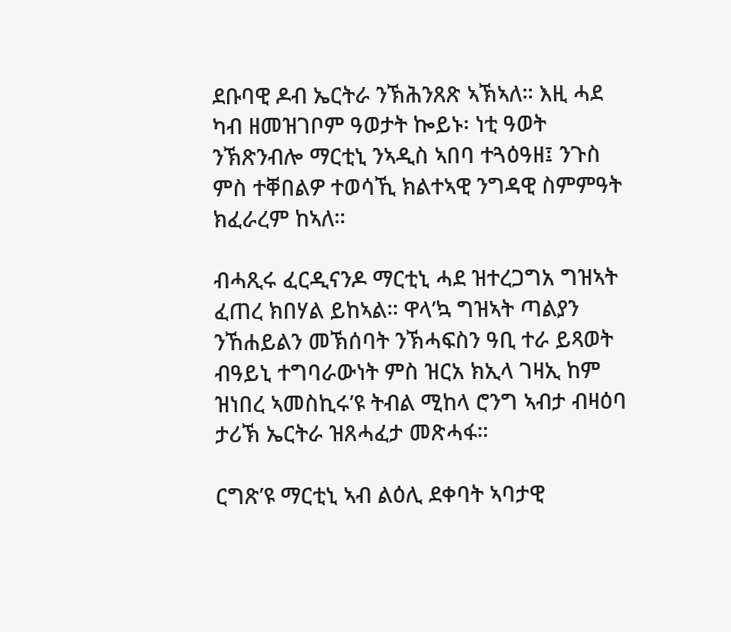ደቡባዊ ዶብ ኤርትራ ንኽሕንጸጽ ኣኽኣለ። እዚ ሓደ ካብ ዘመዝገቦም ዓወታት ኰይኑ፡ ነቲ ዓወት ንኽጽንብሎ ማርቲኒ ንኣዲስ ኣበባ ተጓዕዓዘ፤ ንጉስ ምስ ተቐበልዎ ተወሳኺ ክልተኣዊ ንግዳዊ ስምምዓት ክፈራረም ከኣለ።

ብሓጺሩ ፈርዲናንዶ ማርቲኒ ሓደ ዝተረጋግአ ግዝኣት ፈጠረ ክበሃል ይከኣል። ዋላ’ኳ ግዝኣት ጣልያን ንኸሐይልን መኽሰባት ንኽሓፍስን ዓቢ ተራ ይጻወት ብዓይኒ ተግባራውነት ምስ ዝርአ ክኢላ ገዛኢ ከም ዝነበረ ኣመስኪሩ’ዩ ትብል ሚከላ ሮንግ ኣብታ ብዛዕባ ታሪኽ ኤርትራ ዝጸሓፈታ መጽሓፋ።

ርግጽ’ዩ ማርቲኒ ኣብ ልዕሊ ደቀባት ኣባታዊ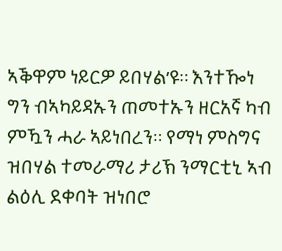ኣቕዋም ነይርዎ ይበሃል’ዩ። እንተዀነ ግን ብኣካይዳኡን ጠመተኡን ዘርአኛ ካብ ምዃን ሓራ ኣይነበረን። የማነ ምስግና ዝበሃል ተመራማሪ ታሪኽ ንማርቲኒ ኣብ ልዕሊ ደቀባት ዝነበሮ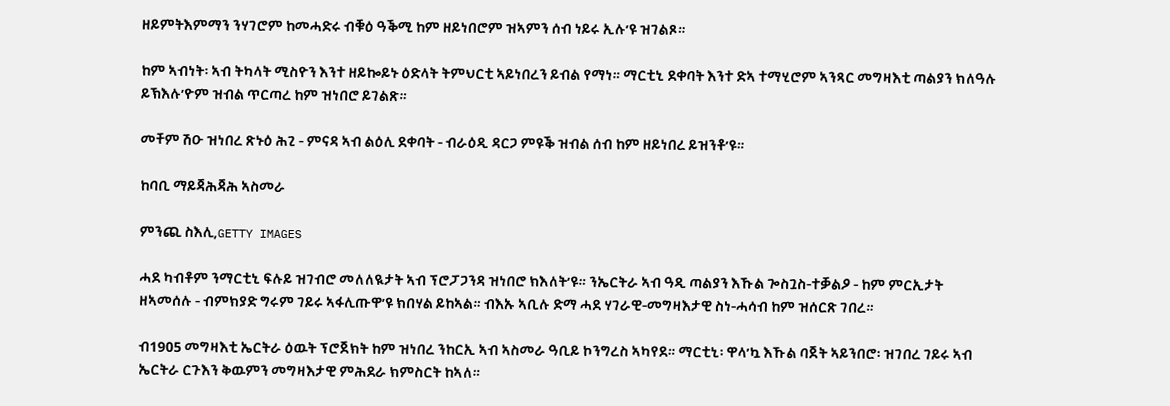ዘይምትእምማን ንሃገሮም ከመሓድሩ ብቑዕ ዓቕሚ ከም ዘይነበሮም ዝኣምን ሰብ ነይሩ ኢሉ’ዩ ዝገልጾ።

ከም ኣብነት፡ ኣብ ትካላት ሚስዮን እንተ ዘይኰይኑ ዕድላት ትምህርቲ ኣይነበረን ይብል የማነ። ማርቲኒ ደቀባት እንተ ድኣ ተማሂሮም ኣንጻር መግዛእቲ ጣልያን ክለዓሉ ይኽእሉ’ዮም ዝብል ጥርጣረ ከም ዝነበሮ ይገልጽ።

መቸም ሽዑ ዝነበረ ጽኑዕ ሕጊ - ምናዳ ኣብ ልዕሊ ደቀባት - ብራዕዲ ዳርጋ ምዩቕ ዝብል ሰብ ከም ዘይነበረ ይዝንቶ’ዩ።

ከባቢ ማይጃሕጃሕ ኣስመራ

ምንጪ ስእሊ,GETTY IMAGES

ሓደ ካብቶም ንማርቲኒ ፍሉይ ዝገብሮ መለለዪታት ኣብ ፕሮፓጋንዳ ዝነበሮ ክእለት’ዩ። ንኤርትራ ኣብ ዓዲ ጣልያን እኹል ጐስጓስ-ተቓልዖ - ከም ምርኢታት ዘኣመሰሉ - ብምክያድ ግሩም ገይሩ ኣፋሊጡዋ’ዩ ክበሃል ይከኣል። ብእኡ ኣቢሉ ድማ ሓደ ሃገራዊ-መግዛእታዊ ስነ-ሓሳብ ከም ዝሰርጽ ገበረ።

ብ1905 መግዛእቲ ኤርትራ ዕዉት ፕሮጀክት ከም ዝነበረ ንከርኢ ኣብ ኣስመራ ዓቢይ ኮንግረስ ኣካየደ። ማርቲኒ፡ ዋላ’ኳ እኹል ባጀት ኣይንበሮ፡ ዝገበረ ገይሩ ኣብ ኤርትራ ርጉእን ቅዉምን መግዛእታዊ ምሕደራ ክምስርት ከኣለ።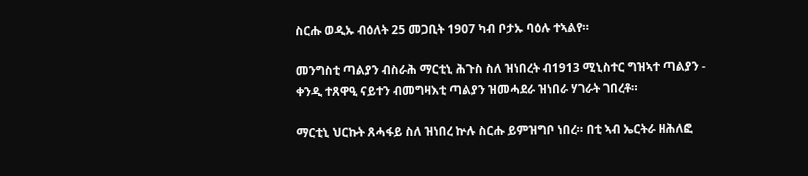ስርሑ ወዲኡ ብዕለት 25 መጋቢት 1907 ካብ ቦታኡ ባዕሉ ተኣልየ።

መንግስቲ ጣልያን ብስራሕ ማርቲኒ ሕጉስ ስለ ዝነበረት ብ1913 ሚኒስተር ግዝኣተ ጣልያን - ቀንዲ ተጸዋዒ ናይተን ብመግዛእቲ ጣልያን ዝመሓደራ ዝነበራ ሃገራት ገበረቶ።

ማርቲኒ ህርኩት ጸሓፋይ ስለ ዝነበረ ኵሉ ስርሑ ይምዝግቦ ነበረ። በቲ ኣብ ኤርትራ ዘሕለፎ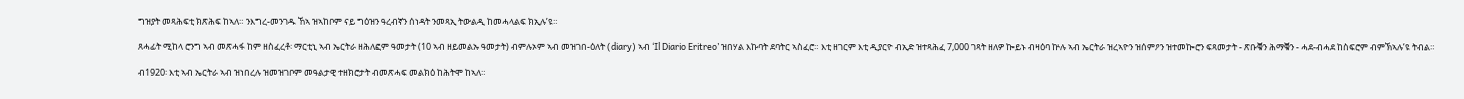ግዝያት መጻሕፍቲ ክጽሕፍ ከኣለ። ንእግረ-መንገዱ ኸኣ ዝኣከቦም ናይ ግዕዝን ዓረብኛን ሰነዳት ንመጻኢ ትውልዲ ከመሓላልፍ ክኢሉ’ዩ።

ጸሓፊት ሚከላ ሮንግ ኣብ መጽሓፋ ከም ዘስፈረቶ፡ ማርቲኒ ኣብ ኤርትራ ዘሕለፎም ዓመታት (10 ኣብ ዘይመልኡ ዓመታት) ብምሉኦም ኣብ መዝገበ-ዕለት (diary) ኣብ ‘Il Diario Eritreo’ ዝበሃል እኩባት ደባትር ኣስፈሮ። እቲ ዘገርም እቲ ዲያርዮ ብኢድ ዝተጻሕፈ 7,000 ገጻት ዘለዎ ኰይኑ ብዛዕባ ኵሉ ኣብ ኤርትራ ዝረኣዮን ዝሰምዖን ዝተመኰሮን ፍጻመታት - ጽቡቑን ሕማቑን - ሓደ-ብሓደ ከስፍሮም ብምኽኣሉ’ዩ ትብል።

ብ1920፡ እቲ ኣብ ኤርትራ ኣብ ዝነበረሉ ዝመዝገቦም መዓልታዊ ተዘክሮታት ብመጽሓፍ መልክዕ ከሕትሞ ከኣለ።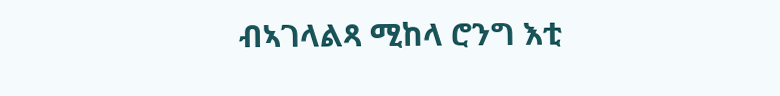ብኣገላልጻ ሚከላ ሮንግ እቲ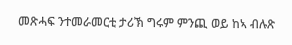መጽሓፍ ንተመራመርቲ ታሪኽ ግሩም ምንጪ ወይ ከኣ ብሉጽ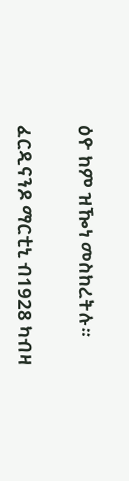ዕዮ ከም ዝዀነ መስከረትሉ።

ፈርዲናንዶ ማርቲኒ ብ1928 ካብዛ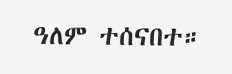ዓለም ተሰናበተ።